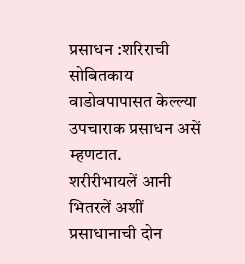प्रसाधन :शरिराची सोबितकाय वाडोवपापासत केल्ल्या उपचाराक प्रसाधन असें म्हणटात.
शरीरीभायलें आनी भितरलें अशीं प्रसाधानाची दोन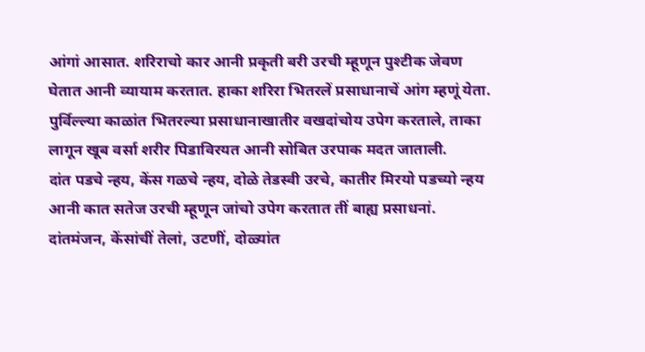आंगां आसात. शरिराचो कार आनी प्रकृती बरी उरची म्हूणून पुश्टीक जेवण घेतात आनी व्यायाम करतात. हाका शरिरा भितरलें प्रसाधानाचें आंग म्हणूं येता. पुर्विल्ल्या काळांत भितरल्या प्रसाधानाखातीर वखदांचोय उपेग करताले, ताका लागून खूब वर्सा शरीर पिडाविरयत आनी सोबित उरपाक मदत जाताली.
दांत पडचे न्हय, केंस गळचे न्हय, दोळे तेडस्वी उरचे, कातीर मिरयो पडच्यो न्हय आनी कात सतेज उरची म्हूणून जांचो उपेग करतात तीं बाह्य प्रसाधनां. दांतमंजन, केंसांचीं तेलां, उटणीं, दोळ्यांत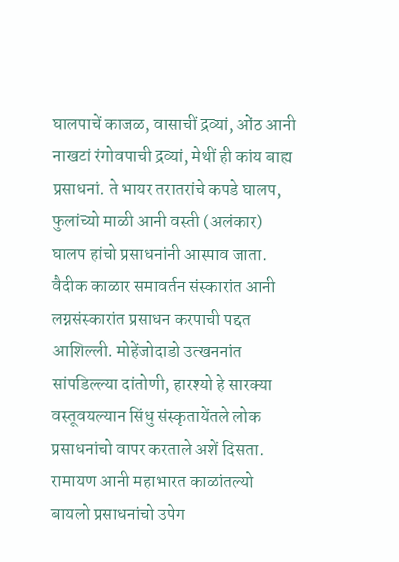घालपाचें काजळ, वासाचीं द्रव्यां, ओंठ आनी नाखटां रंगोवपाची द्रव्यां, मेथीं ही कांय बाह्य प्रसाधनां. ते भायर तरातरांचे कपडे घालप, फुलांच्यो माळी आनी वस्ती (अलंकार) घालप हांचो प्रसाधनांनी आस्पाव जाता.
वैदीक काळार समावर्तन संस्कारांत आनी लग्नसंस्कारांत प्रसाधन करपाची पद्दत आशिल्ली. मोहेंजोदाडो उत्खननांत सांपडिल्ल्या दांतोणी, हारश्यो हे सारक्या वस्तूवयल्यान सिंधु संस्कृतायेंतले लोक प्रसाधनांचो वापर करताले अशें दिसता. रामायण आनी महाभारत काळांतल्यो बायलो प्रसाधनांचो उपेग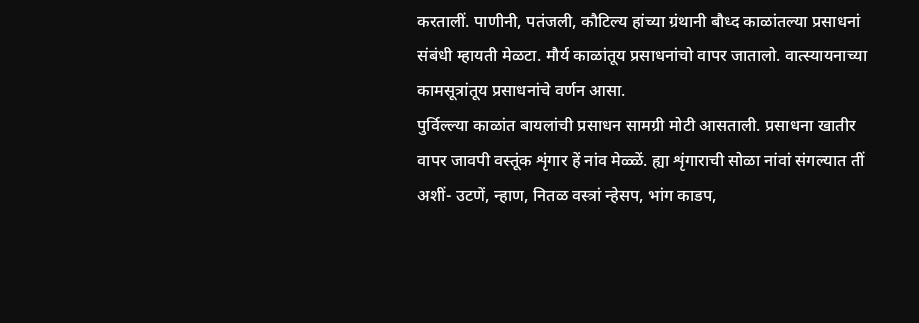करतालीं. पाणीनी, पतंजली, कौटिल्य हांच्या ग्रंथानी बौध्द काळांतल्या प्रसाधनां संबंधी म्हायती मेळटा. मौर्य काळांतूय प्रसाधनांचो वापर जातालो. वात्स्यायनाच्या कामसूत्रांतूय प्रसाधनांचे वर्णन आसा.
पुर्विल्ल्या काळांत बायलांची प्रसाधन सामग्री मोटी आसताली. प्रसाधना खातीर वापर जावपी वस्तूंक शृंगार हें नांव मेळ्ळें. ह्या शृंगाराची सोळा नांवां संगल्यात तीं अशीं- उटणें, न्हाण, नितळ वस्त्रां न्हेसप, भांग काडप,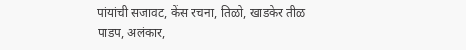पांयांची सजावट, केंस रचना, तिळो, खाडकेर तीळ पाडप, अलंकार,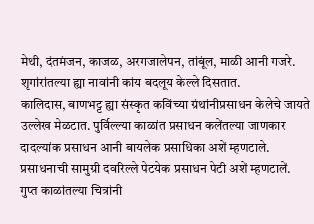मेथी, दंतमंजन, काजळ, अरगजालेपन, तांबूंल, माळी आनी गजरे. शृगांरांतल्या ह्या नावांनी कांय बदलूय केल्ले दिसतात.
कालिदास, बाणभट्ट ह्या संस्कृत कविंच्या ग्रंथांनीप्रसाधन केलेचे जायते उल्लेख मेळटात. पुर्विल्ल्या काळांत प्रसाधन कलेंतल्या जाणकार दादल्यांक प्रसाधन आनी बायलेक प्रसाधिका अशें म्हणटाले. प्रसाधनाची सामुग्री दवरिल्ले पेटयेक प्रसाधन पेटी अशें म्हणटालें.
गुप्त काळांतल्या चित्रांनी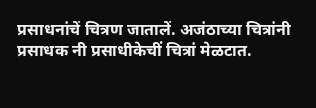प्रसाधनांचें चित्रण जातालें. अजंठाच्या चित्रांनी प्रसाधक नी प्रसाधीकेचीं चित्रां मेळटात.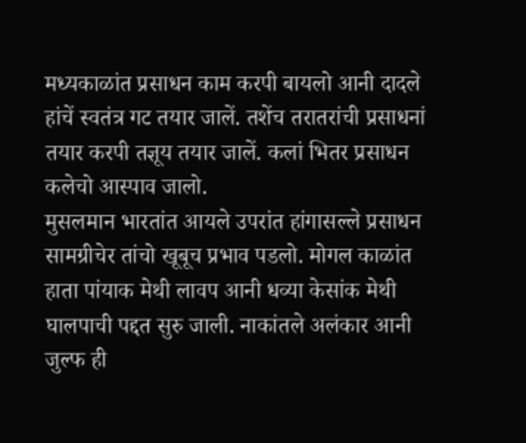मध्यकाळांत प्रसाधन काम करपी बायलो आनी दादले हांचें स्वतंत्र गट तयार जालें. तशेंच तरातरांची प्रसाधनां तयार करपी तज्ञूय तयार जालें. कलां भितर प्रसाधन कलेचो आस्पाव जालो.
मुसलमान भारतांत आयले उपरांत हांगासल्ले प्रसाधन सामग्रीचेर तांचो खूबूच प्रभाव पडलो. मोगल काळांत हाता पांयाक मेथी लावप आनी धव्या केसांक मेथी घालपाची पद्दत सुरु जाली. नाकांतले अलंकार आनी जुल्फ ही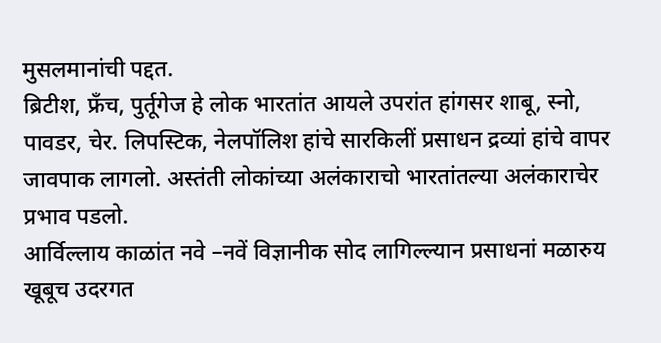मुसलमानांची पद्दत.
ब्रिटीश, फ्रॅंच, पुर्तूगेज हे लोक भारतांत आयले उपरांत हांगसर शाबू, स्नो, पावडर, चेर. लिपस्टिक, नेलपॉलिश हांचे सारकिलीं प्रसाधन द्रव्यां हांचे वापर जावपाक लागलो. अस्तंती लोकांच्या अलंकाराचो भारतांतल्या अलंकाराचेर प्रभाव पडलो.
आर्विल्लाय काळांत नवे –नवें विज्ञानीक सोद लागिल्ल्यान प्रसाधनां मळारुय खूबूच उदरगत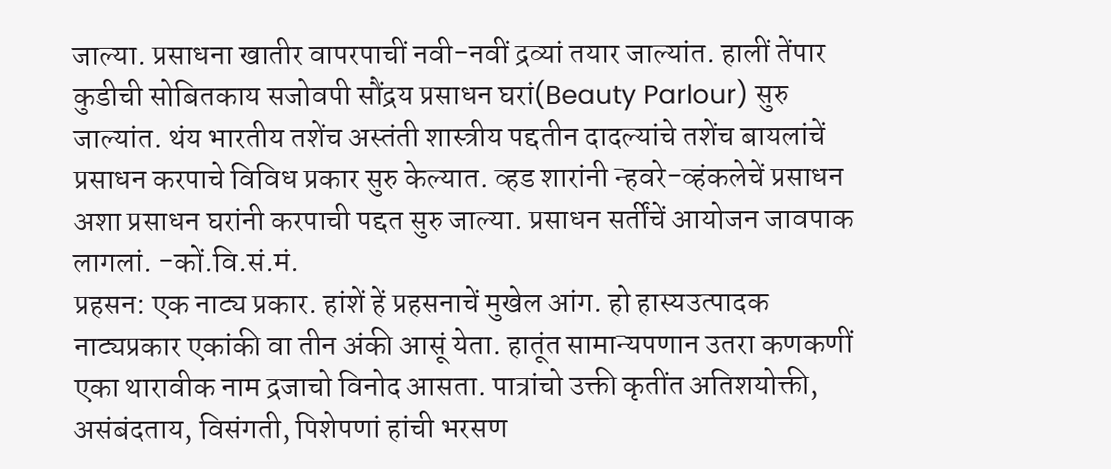जाल्या. प्रसाधना खातीर वापरपाचीं नवी-नवीं द्रव्यां तयार जाल्यांत. हालीं तेंपार कुडीची सोबितकाय सजोवपी सौंद्रय प्रसाधन घरां(Beauty Parlour) सुरु जाल्यांत. थंय भारतीय तशेंच अस्तंती शास्त्रीय पद्दतीन दादल्यांचे तशेंच बायलांचें प्रसाधन करपाचे विविध प्रकार सुरु केल्यात. व्हड शारांनी न्हवरे-व्हंकलेचें प्रसाधन अशा प्रसाधन घरांनी करपाची पद्दत सुरु जाल्या. प्रसाधन सर्तींचें आयोजन जावपाक लागलां. -कों.वि.सं.मं.
प्रहसन: एक नाट्य प्रकार. हांशें हें प्रहसनाचें मुखेल आंग. हो हास्यउत्पादक नाट्यप्रकार एकांकी वा तीन अंकी आसूं येता. हातूंत सामान्यपणान उतरा कणकणीं एका थारावीक नाम द्रजाचो विनोद आसता. पात्रांचो उक्ती कृतींत अतिशयोक्ती, असंबंदताय, विसंगती, पिशेपणां हांची भरसण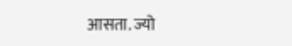आसता. ज्यो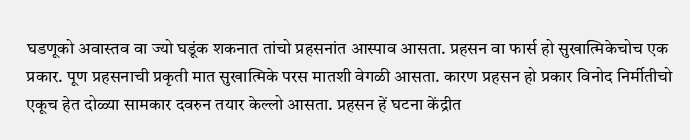घडणूको अवास्तव वा ज्यो घडूंक शकनात तांचो प्रहसनांत आस्पाव आसता. प्रहसन वा फार्स हो सुखात्मिकेचोच एक प्रकार. पूण प्रहसनाची प्रकृती मात सुखात्मिके परस मातशी वेगळी आसता. कारण प्रहसन हो प्रकार विनोद निर्मीतीचो एकूच हेत दोळ्या सामकार दवरुन तयार केल्लो आसता. प्रहसन हें घटना केंद्रीत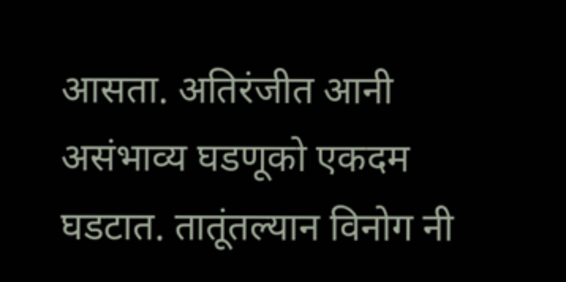आसता. अतिरंजीत आनी असंभाव्य घडणूको एकदम घडटात. तातूंतल्यान विनोग नी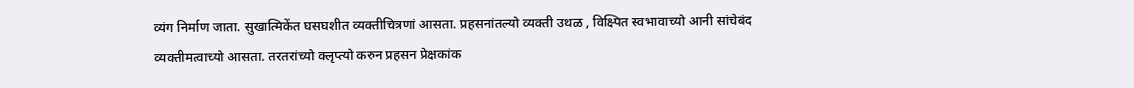व्यंग निर्माण जाता. सुखात्मिकेंत घसघशीत व्यक्तीचित्रणां आसता. प्रहसनांतल्यो व्यक्ती उथळ , विक्ष्पित स्वभावाच्यो आनी सांचेबंद व्यक्तीमत्वाच्यो आसता. तरतरांच्यो क्लृप्त्यो करुन प्रहसन प्रेक्षकांक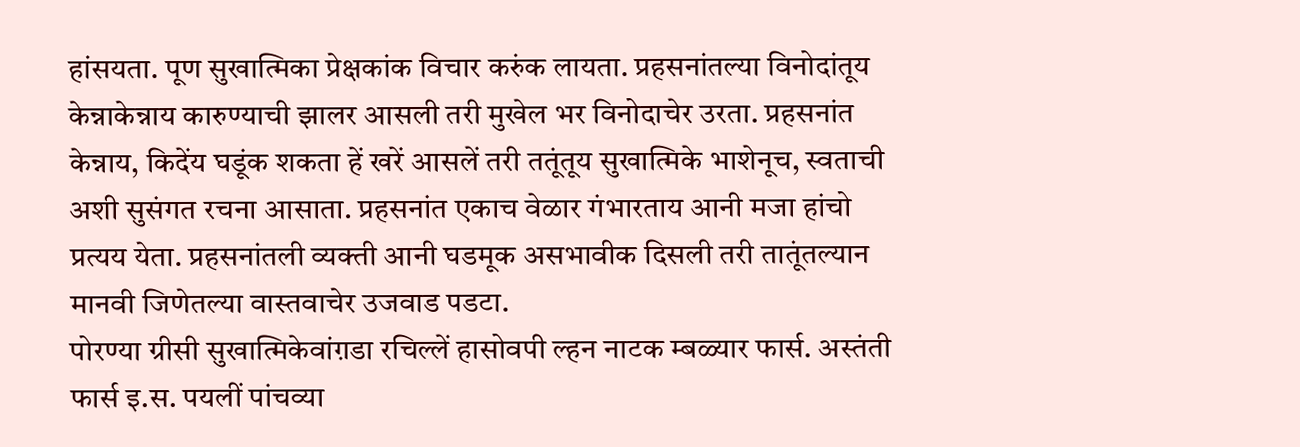हांसयता. पूण सुखात्मिका प्रेक्षकांक विचार करुंक लायता. प्रहसनांतल्या विनोदांतूय केन्नाकेन्नाय कारुण्याची झालर आसली तरी मुखेल भर विनोदाचेर उरता. प्रहसनांत केन्नाय, किदेंय घडूंक शकता हें खरें आसलें तरी ततूंतूय सुखात्मिके भाशेनूच, स्वताची अशी सुसंगत रचना आसाता. प्रहसनांत एकाच वेळार गंभारताय आनी मजा हांचो प्रत्यय येता. प्रहसनांतली व्यक्ती आनी घडमूक असभावीक दिसली तरी तातूंतल्यान मानवी जिणेतल्या वास्तवाचेर उजवाड पडटा.
पोरण्या ग्रीसी सुखात्मिकेवांग़डा रचिल्लें हासोवपी ल्हन नाटक म्बळ्यार फार्स. अस्तंती फार्स इ.स. पयलीं पांचव्या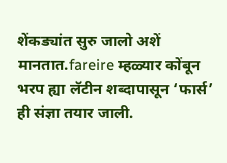शेंकड्यांत सुरु जालो अशें मानतात.fareire म्हळ्यार कोंबून भरप ह्या लॅटीन शब्दापासून ‘फार्स’ ही संज्ञा तयार जाली.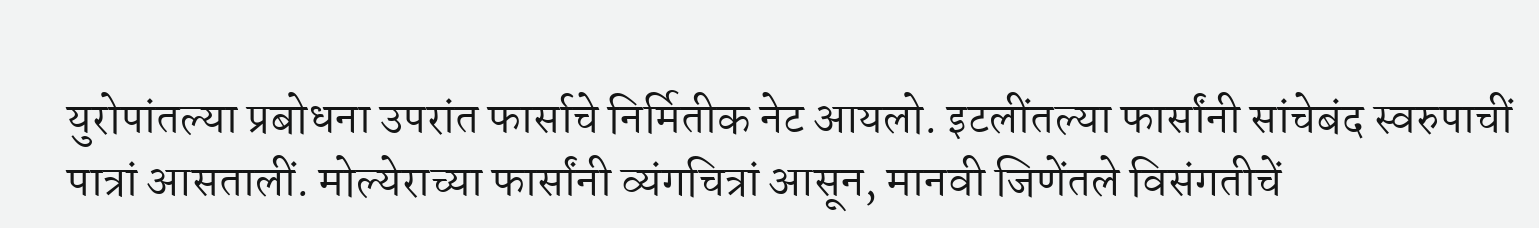युरोपांतल्या प्रबोधना उपरांत फार्साचे निर्मितीक नेट आयलो. इटलींतल्या फार्सांनी सांचेबंद स्वरुपाचीं पात्रां आसतालीं. मोल्येराच्या फार्सांनी व्यंगचित्रां आसून, मानवी जिणेंतले विसंगतीचें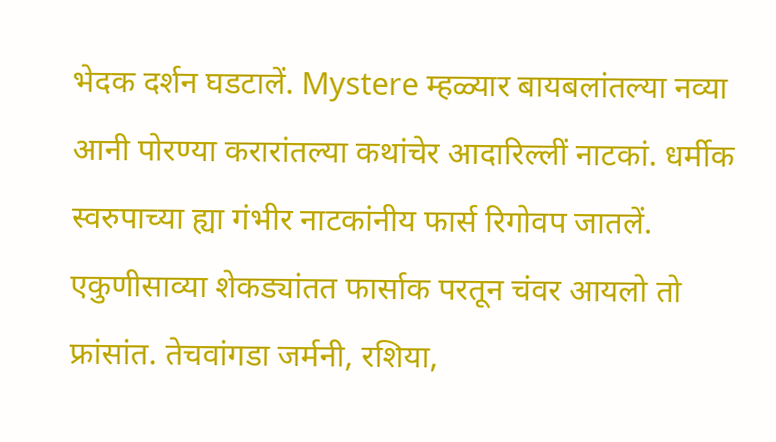भेदक दर्शन घडटालें. Mystere म्हळ्यार बायबलांतल्या नव्या आनी पोरण्या करारांतल्या कथांचेर आदारिल्लीं नाटकां. धर्मीक स्वरुपाच्या ह्या गंभीर नाटकांनीय फार्स रिगोवप जातलें.
एकुणीसाव्या शेकड्यांतत फार्साक परतून चंवर आयलो तो फ्रांसांत. तेचवांगडा जर्मनी, रशिया,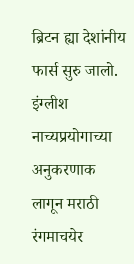ब्रिटन ह्या देशांनीय फार्स सुरु जालो. इंग्लीश नाच्यप्रयोगाच्या अनुकरणाक लागून मराठी रंगमाचयेर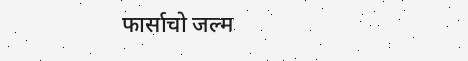फार्साचो जल्म